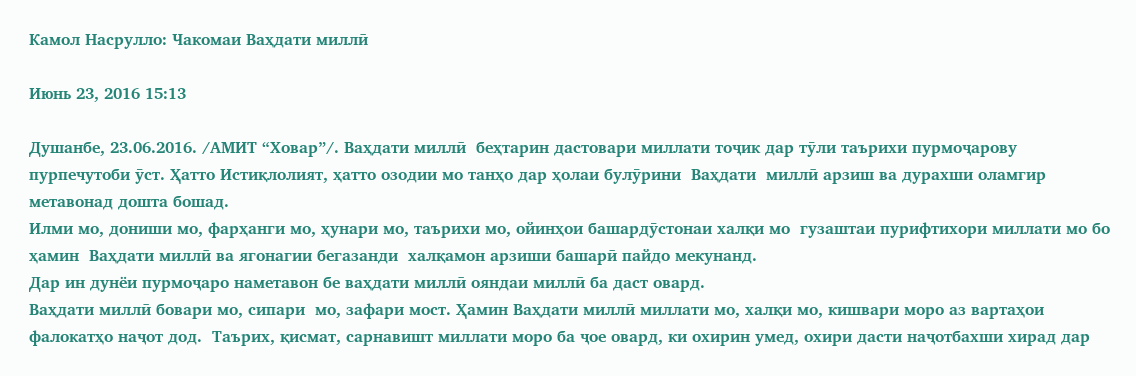Камол Насрулло: Чакомаи Ваҳдати миллӣ

Июнь 23, 2016 15:13

Душанбе, 23.06.2016. /АМИТ “Ховар”/. Ваҳдати миллӣ  беҳтарин дастовари миллати тоҷик дар тӯли таърихи пурмоҷарову пурпечутоби ӯст. Ҳатто Истиқлолият, ҳатто озодии мо танҳо дар ҳолаи булӯрини  Ваҳдати  миллӣ арзиш ва дурахши оламгир метавонад дошта бошад.
Илми мо, дониши мо, фарҳанги мо, ҳунари мо, таърихи мо, ойинҳои башардӯстонаи халқи мо  гузаштаи пурифтихори миллати мо бо ҳамин  Ваҳдати миллӣ ва ягонагии бегазанди  халқамон арзиши башарӣ пайдо мекунанд.
Дар ин дунёи пурмоҷаро наметавон бе ваҳдати миллӣ ояндаи миллӣ ба даст овард.
Ваҳдати миллӣ бовари мо, сипари  мо, зафари мост. Ҳамин Ваҳдати миллӣ миллати мо, халқи мо, кишвари моро аз вартаҳои фалокатҳо наҷот дод.  Таърих, қисмат, сарнавишт миллати моро ба ҷое овард, ки охирин умед, охири дасти наҷотбахши хирад дар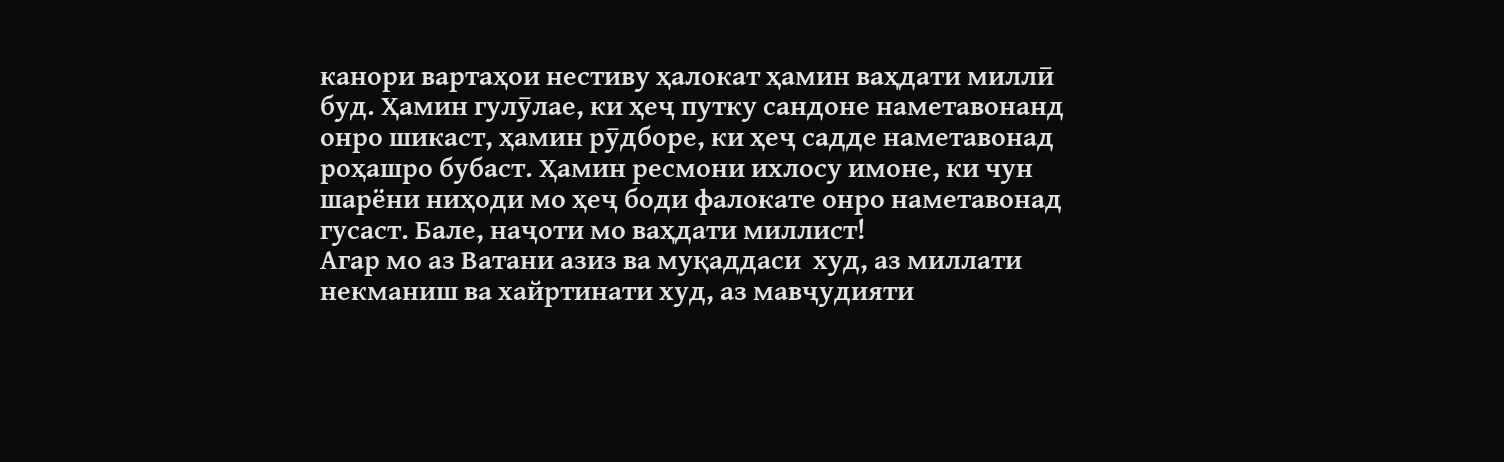канори вартаҳои нестиву ҳалокат ҳамин ваҳдати миллӣ буд. Ҳамин гулӯлае, ки ҳеҷ путку сандоне наметавонанд онро шикаст, ҳамин рӯдборе, ки ҳеҷ садде наметавонад роҳашро бубаст. Ҳамин ресмони ихлосу имоне, ки чун шарёни ниҳоди мо ҳеҷ боди фалокате онро наметавонад гусаст. Бале, наҷоти мо ваҳдати миллист!
Агар мо аз Ватани азиз ва муқаддаси  худ, аз миллати некманиш ва хайртинати худ, аз мавҷудияти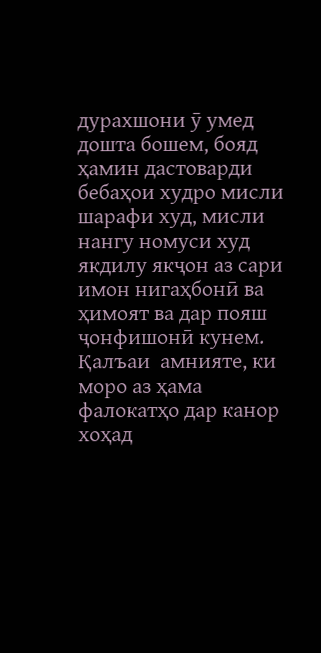дурахшони ӯ умед дошта бошем, бояд ҳамин дастоварди бебаҳои худро мисли шарафи худ, мисли нангу номуси худ якдилу якҷон аз сари имон нигаҳбонӣ ва ҳимоят ва дар пояш ҷонфишонӣ кунем. Қалъаи  амнияте, ки моро аз ҳама фалокатҳо дар канор  хоҳад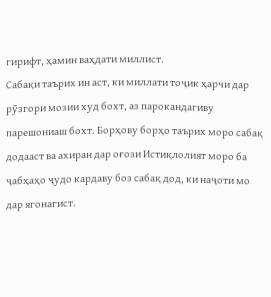гирифт, ҳамин ваҳдати миллист.
Сабақи таърих ин аст, ки миллати тоҷик ҳарчи дар рӯзгори мозии худ бохт, аз парокандагиву парешониаш бохт. Борҳову борҳо таърих моро сабақ додааст ва ахиран дар оғози Истиқлолият моро ба ҷабҳаҳо ҷудо кардаву боз сабақ дод, ки наҷоти мо дар ягонагист.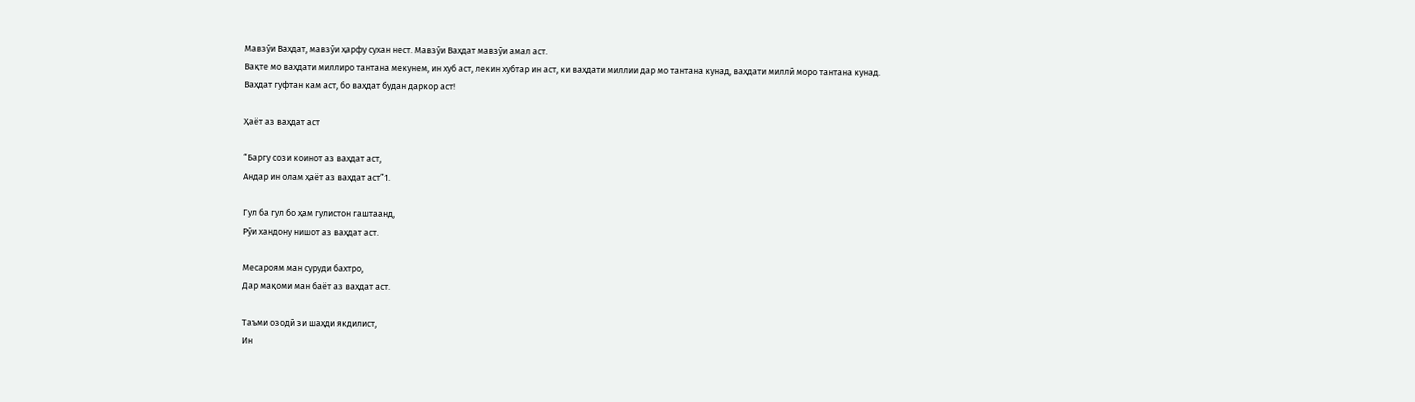Мавзӯи Ваҳдат, мавзӯи ҳарфу сухан нест. Мавзӯи Ваҳдат мавзӯи амал аст.
Вақте мо ваҳдати миллиро тантана мекунем, ин хуб аст, лекин хубтар ин аст, ки ваҳдати миллии дар мо тантана кунад, ваҳдати миллӣ моро тантана кунад.
Ваҳдат гуфтан кам аст, бо ваҳдат будан даркор аст!

Ҳаёт аз ваҳдат аст

“Баргу сози коинот аз ваҳдат аст,
Андар ин олам ҳаёт аз ваҳдат аст”1.

Гул ба гул бо ҳам гулистон гаштаанд,
Рӯи хандону нишот аз ваҳдат аст.

Месароям ман суруди бахтро,
Дар мақоми ман баёт аз ваҳдат аст.

Таъми озодӣ зи шаҳди якдилист,
Ин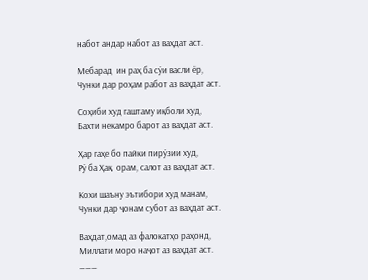набот андар набот аз ваҳдат аст.

Мебарад  ин раҳ ба сӯи васли ёр,
Чунки дар роҳам работ аз ваҳдат аст.

Соҳиби худ гаштаму иқболи худ,
Бахти некамро барот аз ваҳдат аст.

Ҳар гаҳе бо пайки пирӯзии худ,
Рӯ ба Ҳақ  орам, салот аз ваҳдат аст.

Кохи шаъну эътибори худ манам,
Чунки дар ҷонам субот аз ваҳдат аст.

Ваҳдат,омад аз фалокатҳо раҳонд,
Миллати моро наҷот аз ваҳдат аст.
___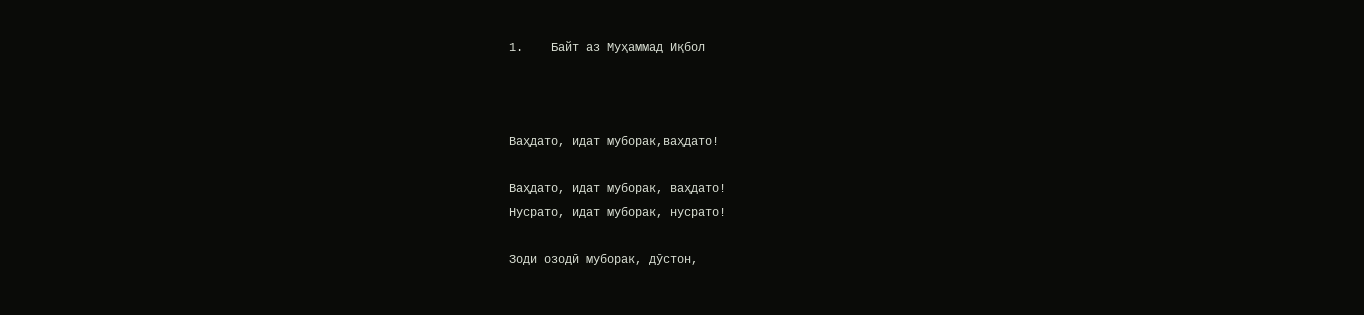1.    Байт аз Муҳаммад Иқбол



Ваҳдато, идат муборак,ваҳдато!

Ваҳдато, идат муборак, ваҳдато!
Нусрато, идат муборак, нусрато!

Зоди озодӣ муборак, дӯстон,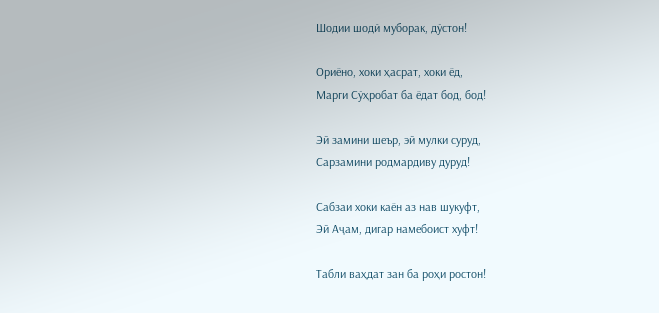Шодии шодӣ муборак, дӯстон!

Ориёно, хоки ҳасрат, хоки ёд,
Марги Сӯҳробат ба ёдат бод, бод!

Эй замини шеър, эй мулки суруд,
Сарзамини родмардиву дуруд!

Сабзаи хоки каён аз нав шукуфт,
Эй Аҷам, дигар намебоист хуфт!

Табли ваҳдат зан ба роҳи ростон!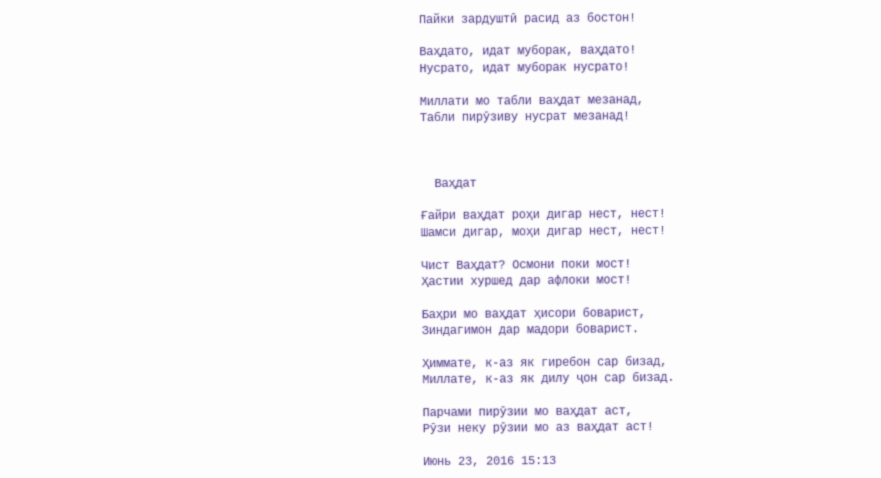Пайки зардуштӣ расид аз бостон!

Ваҳдато, идат муборак, ваҳдато!
Нусрато, идат муборак нусрато!

Миллати мо табли ваҳдат мезанад,
Табли пирӯзиву нусрат мезанад!



  Ваҳдат

Ғайри ваҳдат роҳи дигар нест, нест!
Шамси дигар, моҳи дигар нест, нест!

Чист Ваҳдат? Осмони поки мост!
Ҳастии хуршед дар афлоки мост!

Баҳри мо ваҳдат ҳисори боварист,
Зиндагимон дар мадори боварист.

Ҳиммате, к-аз як гиребон сар бизад,
Миллате, к-аз як дилу ҷон сар бизад.

Парчами пирӯзии мо ваҳдат аст,
Рӯзи неку рӯзии мо аз ваҳдат аст!

Июнь 23, 2016 15:13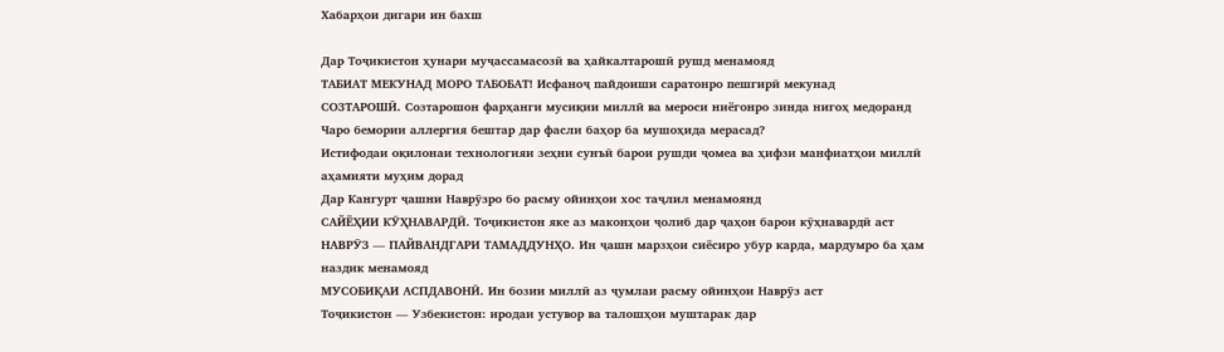Хабарҳои дигари ин бахш

Дар Тоҷикистон ҳунари муҷассамасозӣ ва ҳайкалтарошӣ рушд менамояд
ТАБИАТ МЕКУНАД МОРО ТАБОБАТ! Исфаноҷ пайдоиши саратонро пешгирӣ мекунад
СОЗТАРОШӢ. Созтарошон фарҳанги мусиқии миллӣ ва мероси ниёгонро зинда нигоҳ медоранд
Чаро бемории аллергия бештар дар фасли баҳор ба мушоҳида мерасад?
Истифодаи оқилонаи технологияи зеҳни сунъӣ барои рушди ҷомеа ва ҳифзи манфиатҳои миллӣ аҳамияти муҳим дорад
Дар Кангурт ҷашни Наврӯзро бо расму ойинҳои хос таҷлил менамоянд
САЙЁҲИИ КӮҲНАВАРДӢ. Тоҷикистон яке аз маконҳои ҷолиб дар ҷаҳон барои кӯҳнавардӣ аст
НАВРӮЗ — ПАЙВАНДГАРИ ТАМАДДУНҲО. Ин ҷашн марзҳои сиёсиро убур карда, мардумро ба ҳам наздик менамояд
МУСОБИҚАИ АСПДАВОНӢ. Ин бозии миллӣ аз ҷумлаи расму ойинҳои Наврӯз аст
Тоҷикистон — Узбекистон: иродаи устувор ва талошҳои муштарак дар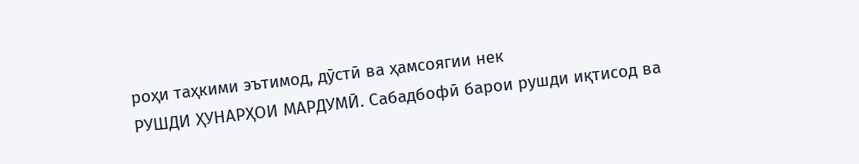роҳи таҳкими эътимод, дӯстӣ ва ҳамсоягии нек
РУШДИ ҲУНАРҲОИ МАРДУМӢ. Сабадбофӣ барои рушди иқтисод ва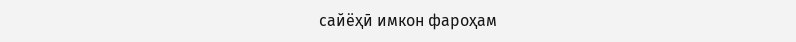сайёҳӣ имкон фароҳам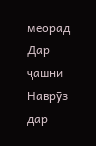меорад
Дар ҷашни Наврӯз дар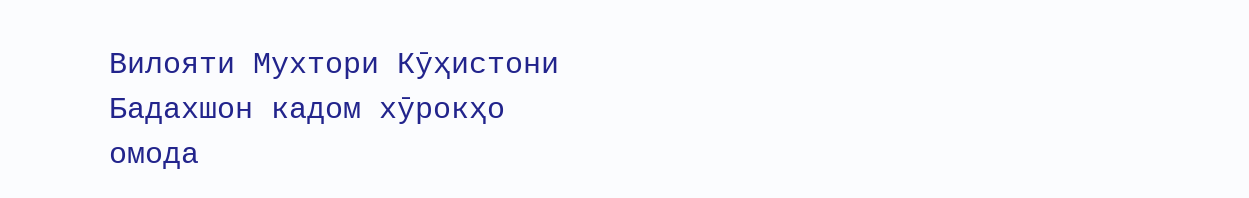Вилояти Мухтори Кӯҳистони Бадахшон кадом хӯрокҳо омода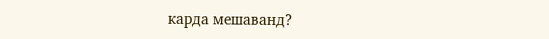карда мешаванд?